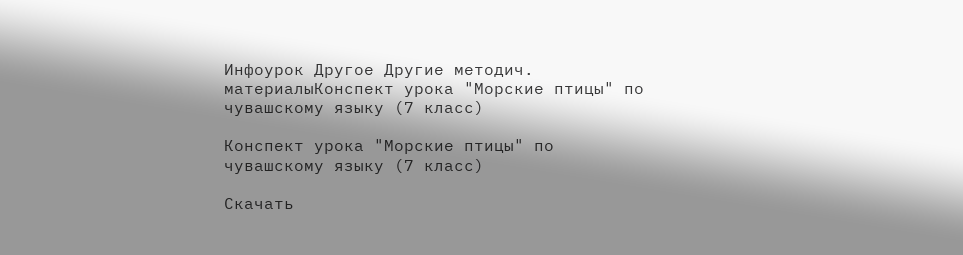Инфоурок Другое Другие методич. материалыКонспект урока "Морские птицы" по чувашскому языку (7 класс)

Конспект урока "Морские птицы" по чувашскому языку (7 класс)

Скачать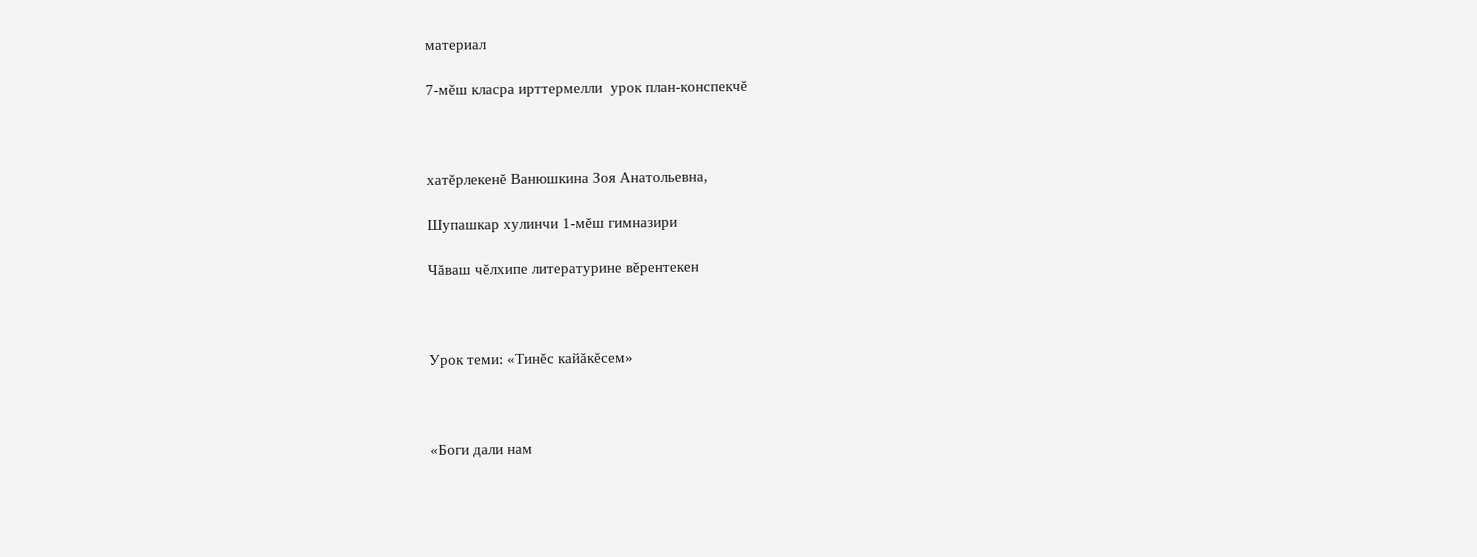материал

7-мĕш класра ирттермелли  урок план-конспекчĕ



хатĕрлекенĕ Ванюшкина Зоя Анатольевна,

Шупашкар хулинчи 1-мĕш гимназири

Чăваш чĕлхипе литературине вĕрентекен



Урок теми: «Тинĕс кайăкĕсем»



«Боги дали нам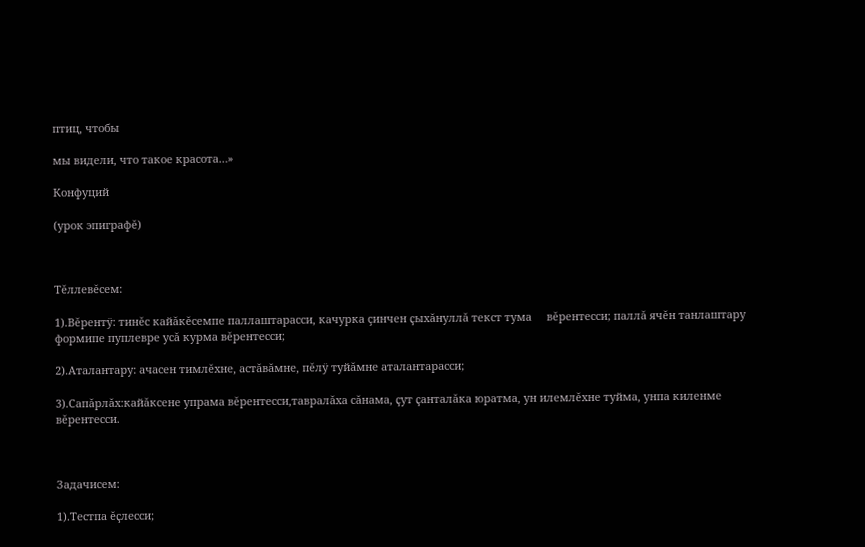птиц, чтобы

мы видели, что такое красота…»

Конфуций

(урок эпиграфĕ)



Тĕллевĕсем:

1).Вĕрентÿ: тинĕс кайăкĕсемпе паллаштарасси, качурка çинчен ҫыхăнуллă текст тума     вĕрентесси; паллă ячĕн танлаштару формипе пуплевре усă курма вĕрентесси;

2).Аталантару: ачасен тимлĕхне, астăвăмне, пĕлÿ туйăмне аталантарасси;

3).Сапăрлăх:кайăксене упрама вĕрентесси,тавралăха сăнама, ҫут ҫанталăка юратма, ун илемлĕхне туйма, унпа киленме вĕрентесси.



Задачисем:

1).Тестпа ĕҫлесси;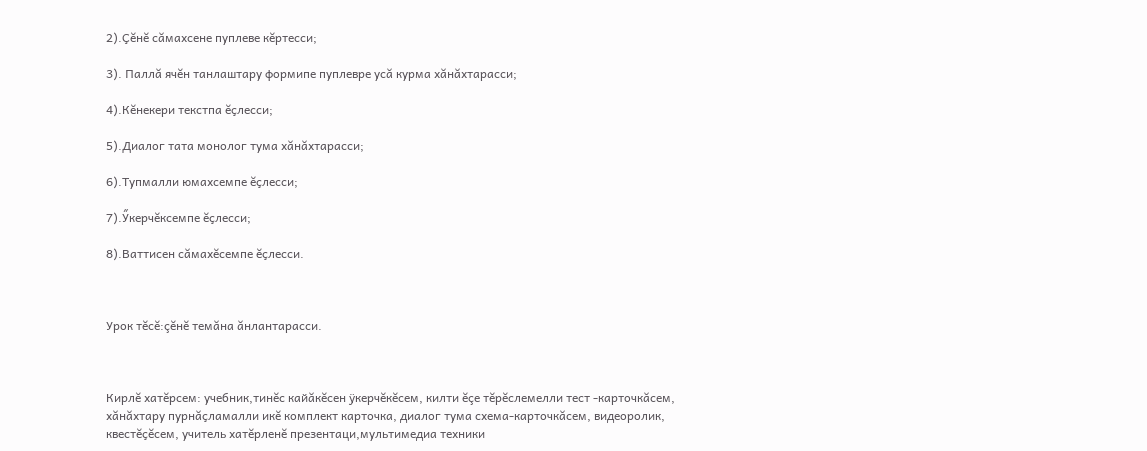2).Ҫĕнĕ сăмахсене пуплеве кĕртесси;

3). Паллă ячĕн танлаштару формипе пуплевре усă курма хăнăхтарасси;

4).Кĕнекери текстпа ĕҫлесси;

5).Диалог тата монолог тума хăнăхтарасси;

6).Тупмалли юмахсемпе ĕҫлесси;

7).Ӳкерчĕксемпе ĕҫлесси;

8).Ваттисен сăмахĕсемпе ĕҫлесси.



Урок тĕсĕ:çĕнĕ темăна ăнлантарасси.



Кирлĕ хатĕрсем: учебник,тинĕс кайăкĕсен ÿкерчĕкĕсем, килти ĕçе тĕрĕслемелли тест -карточкăсем, хăнăхтару пурнăҫламалли икĕ комплект карточка, диалог тума схема-карточкăсем, видеоролик, квестĕҫĕсем, учитель хатĕрленĕ презентаци,мультимедиа техники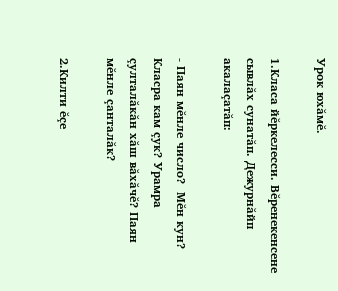Урок юхăмĕ.

1.Класа йĕркелесси. Вĕренекенсене сывлăх сунатăп. Дежурнăйп акалаçатăп:

- Паян мĕнле число?  Мĕн кун?  Класра кам çук? Урамра çулталăкăн хăш вăхăчĕ? Паян мĕнле çанталăк?

2.Килти ĕçе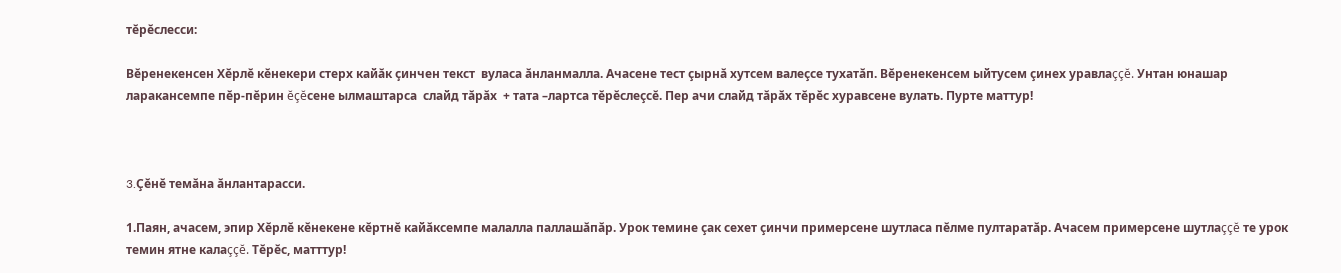тĕрĕслесси:

Вĕренекенсен Хĕрлĕ кĕнекери стерх кайăк ҫинчен текст  вуласа ăнланмалла. Ачасене тест çырнă хутсем валеçсе тухатăп. Вĕренекенсем ыйтусем çинех уравлаççĕ. Унтан юнашар ларакансемпе пĕр-пĕрин ĕçĕсене ылмаштарса  слайд тăрăх  + тата –лартса тĕрĕслеçсĕ. Пер ачи слайд тăрăх тĕрĕс хуравсене вулать. Пурте маттур!



3.Çĕнĕ темăна ăнлантарасси.

1.Паян, ачасем, эпир Хĕрлĕ кĕнекене кĕртнĕ кайăксемпе малалла паллашăпăр. Урок темине çак сехет çинчи примерсене шутласа пĕлме пултаратăр. Ачасем примерсене шутлаççĕ те урок темин ятне калаççĕ. Тĕрĕс, матттур!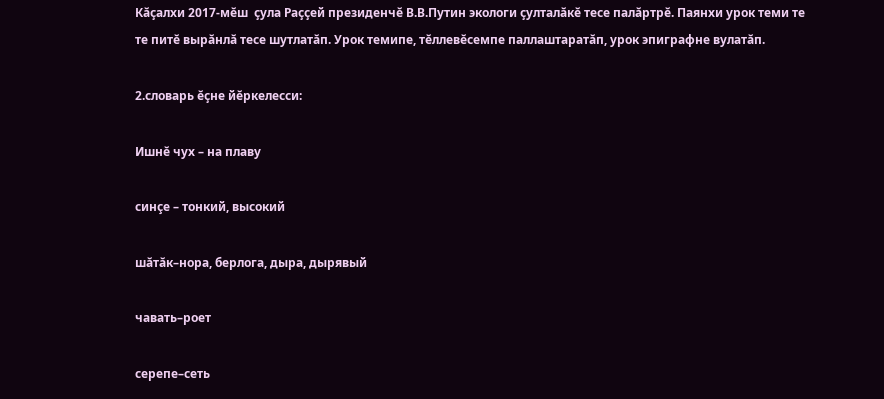Кăҫалхи 2017-мĕш  ҫула Раҫҫей президенчĕ В.В.Путин экологи ҫулталăкĕ тесе палăртрĕ. Паянхи урок теми те те питĕ вырăнлă тесе шутлатăп. Урок темипе, тĕллевĕсемпе паллаштаратăп, урок эпиграфне вулатăп.

2.словарь ĕҫне йĕркелесси:

Ишнĕ чух – на плаву

синçе – тонкий, высокий

шăтăк–нора, берлога, дыра, дырявый

чавать–роет

серепе–сеть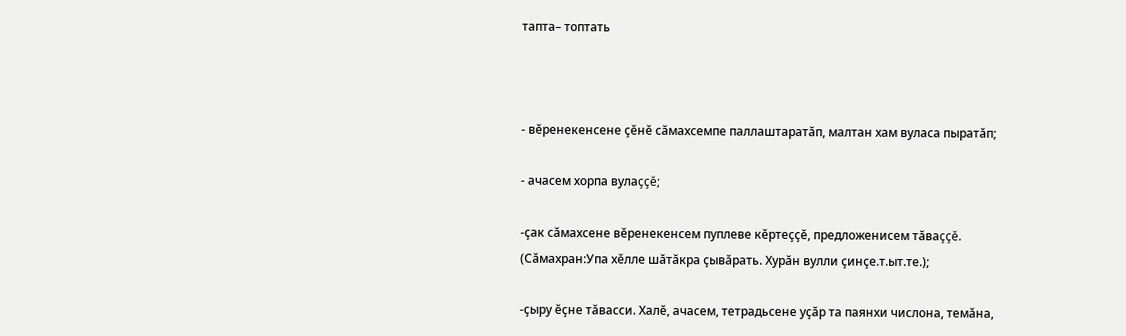тапта– топтать



- вĕренекенсене çĕнĕ сăмахсемпе паллаштаратăп, малтан хам вуласа пыратăп;

- ачасем хорпа вулаççĕ;

-ҫак сăмахсене вĕренекенсем пуплеве кĕртеҫҫĕ, предложенисем тăваççĕ. (Сăмахран:Упа хĕлле шăтăкра ҫывăрать. Хурăн вулли ҫинҫе.т.ыт.те.);

-ҫыру ĕҫне тăвасси. Халĕ, ачасем, тетрадьсене уҫăр та паянхи числона, темăна,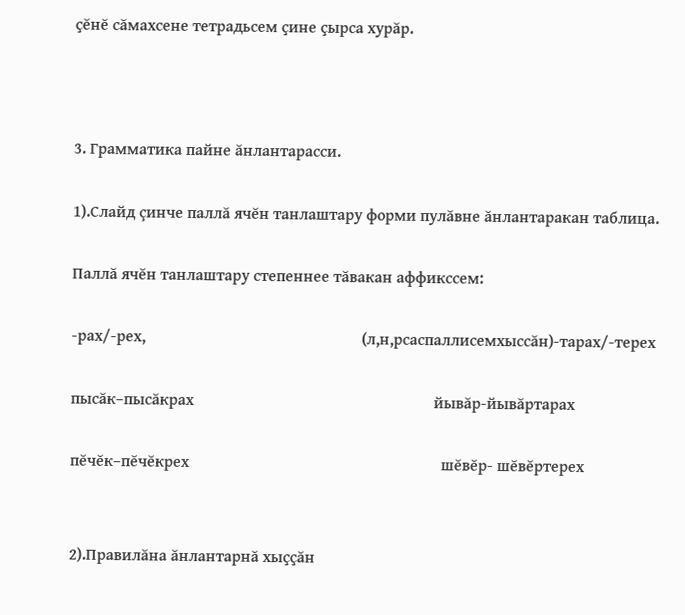ҫĕнĕ сăмахсене тетрадьсем ҫине ҫырса хурăр.



3. Грамматика пайне ăнлантарасси.

1).Слайд çинче паллă ячĕн танлаштару форми пулăвне ăнлантаракан таблица.

Паллă ячĕн танлаштару степеннее тăвакан аффикссем:

-рах/-рех,                                                      (л,н,рсаспаллисемхыссăн)-тарах/-терех

пысăк–пысăкрах                                                            йывăр-йывăртарах

пĕчĕк–пĕчĕкрех                                                               шĕвĕр- шĕвĕртерех


2).Правилăна ăнлантарнă хыҫҫăн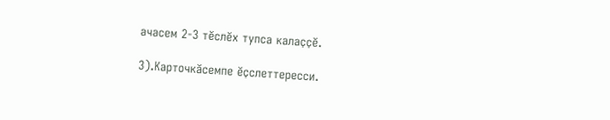ачасем 2-3 тĕслĕх тупса калаҫҫĕ.

3).Карточкăсемпе ĕҫслеттересси.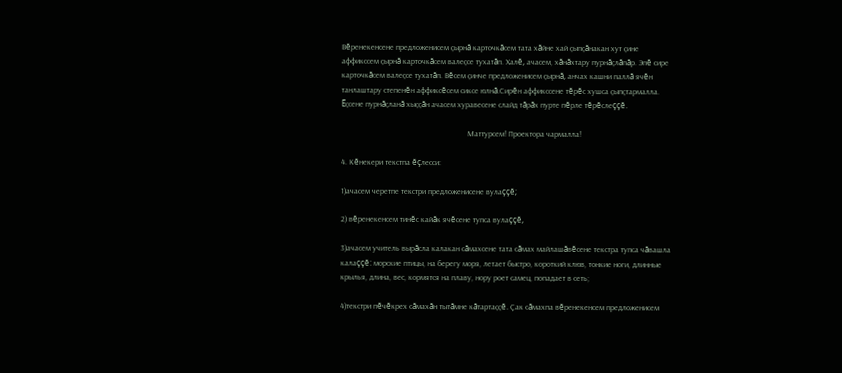Вĕренекенсене предложенисем ҫырнă карточкăсем тата хăйне хай ҫыпҫăнакан хут ҫине аффикссем ҫырнă карточкăсем валеҫсе тухатăп. Халĕ, ачасем, хăнăхтару пурнăҫлăпăр. Эпĕ сире карточкăсем валеҫсе тухатăп. Вĕсем ҫинче предложенисем ҫырнă, анчах кашни паллă ячĕн танлаштару степенĕн аффиксĕсем сиксе юлнă.Сирĕн аффикссене тĕрĕс хушса ҫыпҫтармалла. Ĕҫсене пурнăҫланă хыҫҫăн ачасем хуравесене слайд тăрăх пурте пĕрле тĕрĕслеççĕ.

                                                               Маттурсем! Проектора чармалла!

4. Кĕнекери текстпа ĕçлесси:

1)ачасем черетпе текстри предложенисене вулаççĕ;

2) вĕренекенсем тинĕс кайăк ячĕсене тупса вулаççĕ,

3)ачасем учитель вырăсла калакан сăмахсене тата сăмах майлашăвĕсене текстра тупса чăвашла калаççĕ: морские птицы, на берегу моря, летает быстро, короткий клюв, тонкие ноги, длинные крылья, длина, вес, кормятся на плаву, нору роет самец, попадает в сеть;

4)текстри пĕчĕкрех сăмахăн тытăмне кăтартаҫҫĕ. Ҫак сăмахпа вĕренекенсем предложенисем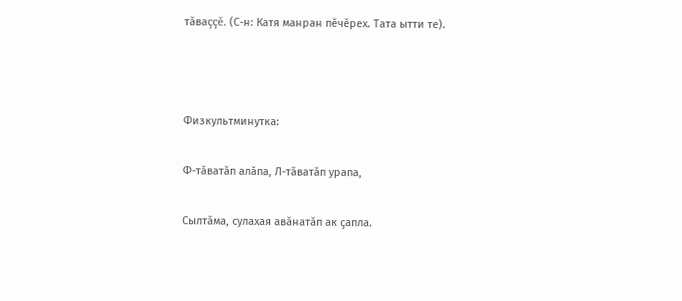тăваççĕ. (С-н: Катя манран пĕчĕрех. Тата ытти те).



Физкультминутка:

Ф-тăватăп алăпа, Л-тăватăп урапа,

Сылтăма, сулахая авăнатăп ак ҫапла.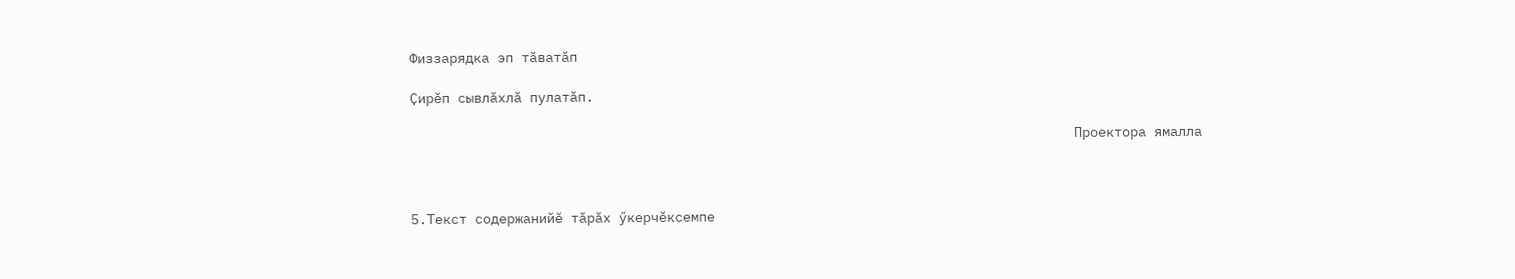Физзарядка эп тăватăп

Ҫирĕп сывлăхлă пулатăп.

                                                                                   Проектора ямалла



5.Текст содержанийĕ тăрăх ӳкерчĕксемпе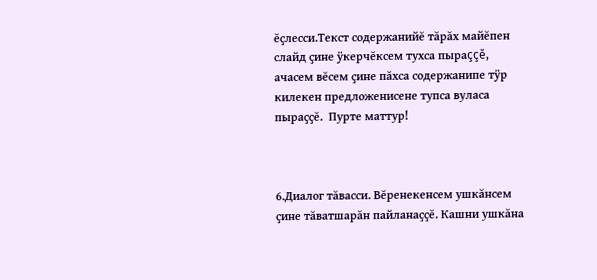ĕҫлесси.Текст содержанийĕ тăрăх майĕпен слайд ҫине ÿкерчĕксем тухса пыраççĕ, ачасем вĕсем ҫине пăхса содержанипе тÿр килекен предложенисене тупса вуласа пыраҫҫĕ.  Пурте маттур!



6.Диалог тăвасси. Вĕренекенсем ушкăнсем ҫине тăватшарăн пайланаҫҫĕ. Кашни ушкăна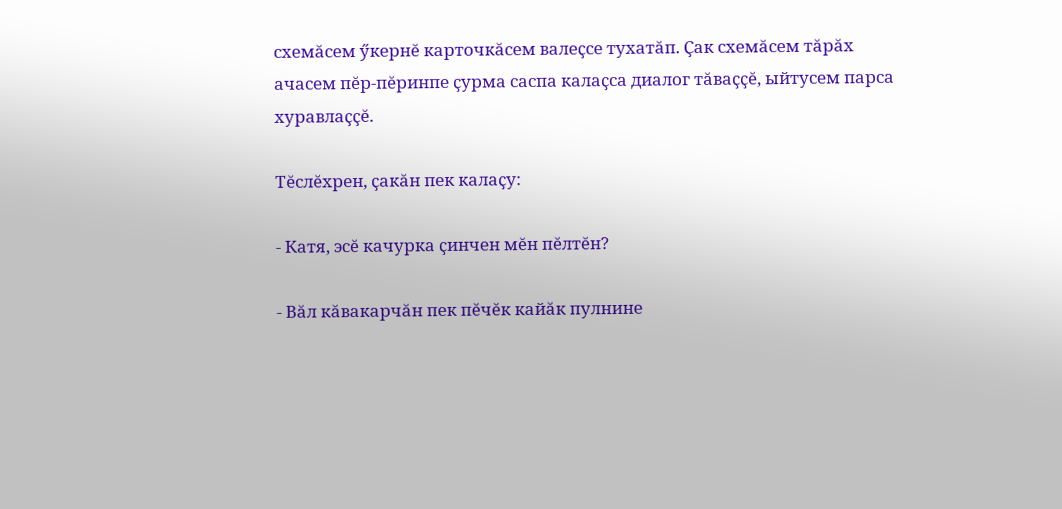схемăсем ӳкернĕ карточкăсем валеҫсе тухатăп. Ҫак схемăсем тăрăх   ачасем пĕр-пĕринпе ҫурма саспа калаҫса диалог тăваҫҫĕ, ыйтусем парса хуравлаҫҫĕ.

Тĕслĕхрен, ҫакăн пек калаҫу:

- Катя, эсĕ качурка ҫинчен мĕн пĕлтĕн?

- Вăл кăвакарчăн пек пĕчĕк кайăк пулнине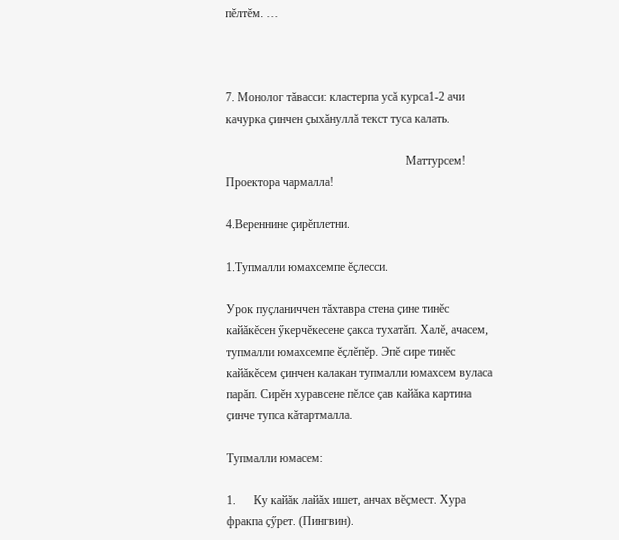пĕлтĕм. …



7. Монолог тăвасси: кластерпа усă курса1-2 ачи качурка ҫинчен ҫыхăнуллă текст туса калать.

                                                            Маттурсем! Проектора чармалла!

4.Вереннине çирĕплетни.

1.Тупмалли юмахсемпе ĕҫлесси.

Урок пуҫланиччен тăхтавра стена ҫине тинĕс кайăкĕсен ӳкерчĕкесене ҫакса тухатăп. Халĕ, ачасем, тупмалли юмахсемпе ĕҫлĕпĕр. Эпĕ сире тинĕс кайăкĕсем ҫинчен калакан тупмалли юмахсем вуласа парăп. Сирĕн хуравсене пĕлсе ҫав кайăка картина ҫинче тупса кăтартмалла.

Тупмалли юмасем:

1.      Ку кайăк лайăх ишет, анчах вĕҫмест. Хура фракпа ҫӳрет. (Пингвин).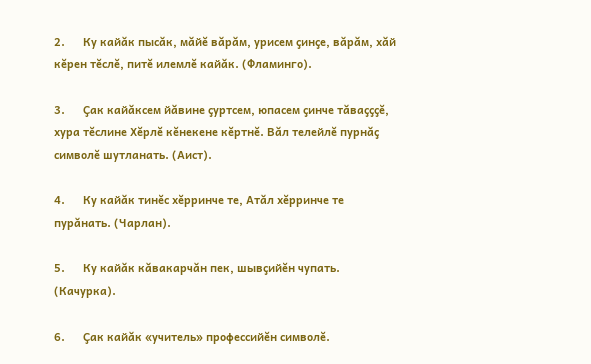2.      Ку кайăк пысăк, мăйĕ вăрăм, урисем ҫинҫе, вăрăм, хăй кĕрен тĕслĕ, питĕ илемлĕ кайăк. (Фламинго).

3.      Ҫак кайăксем йăвине ҫуртсем, юпасем ҫинче тăваҫҫҫĕ, хура тĕслине Хĕрлĕ кĕнекене кĕртнĕ. Вăл телейлĕ пурнăҫ символĕ шутланать. (Аист).

4.      Ку кайăк тинĕс хĕрринче те, Атăл хĕрринче те пурăнать. (Чарлан).

5.      Ку кайăк кăвакарчăн пек, шывҫийĕн чупать. (Качурка).

6.      Ҫак кайăк «учитель» профессийĕн символĕ.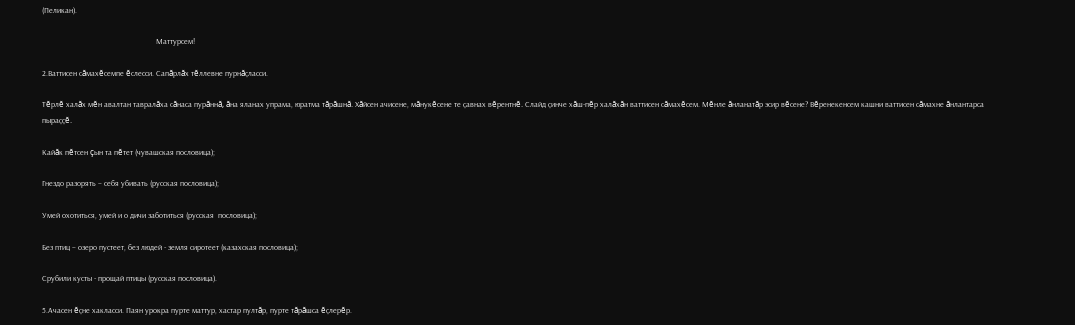(Пеликан).

                                                         Маттурсем!

2.Ваттисен сăмахĕсемпе ĕслесси. Сапăрлăх тĕллевне пурнăҫласси.

Тĕрлĕ халăх мĕн авалтан тавралăха сăнаса пурăннă, ăна яланах упрама, юратма тăрăшнă. Хăйсен ачисене, мăнукĕсене те ҫавнах вĕрентнĕ. Слайд ҫинче хăш-пĕр халăхăн ваттисен сăмахĕсем. Мĕнле ăнланатăр эсир вĕсене? Вĕренекенсем кашни ваттисен сăмахне ăнлантарса пыраҫҫĕ.

Кайăк пĕтсен çын та пĕтет (чувашская пословица);

Гнездо разорять – себя убивать (русская пословица);

Умей охотиться, умей и о дичи заботиться (русская  пословица);

Без птиц – озеро пустеет, без людей - земля сиротеет (казахская пословица);

Срубили кусты - прощай птицы (русская пословица).

5.Ачасен ĕҫне хакласси. Паян урокра пурте маттур, хастар пултăр, пурте тăрăшса ĕҫлерĕр.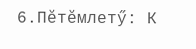6.Пĕтĕмлетӳ: К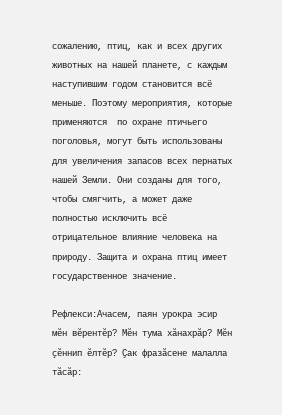сожалению, птиц, как и всех других животных на нашей планете, с каждым наступившим годом становится всё меньше. Поэтому мероприятия, которые применяются  по охране птичьего поголовья, могут быть использованы для увеличения запасов всех пернатых нашей Земли. Они созданы для того, чтобы смягчить, а может даже полностью исключить всё отрицательное влияние человека на природу. Защита и охрана птиц имеет государственное значение.

Рефлекси:Ачасем, паян урокра эсир мĕн вĕрентĕр? Мĕн тума хăнахрăр? Мĕн ҫĕннип ĕлтĕр? Ҫак фразăсене малалла тăсăр: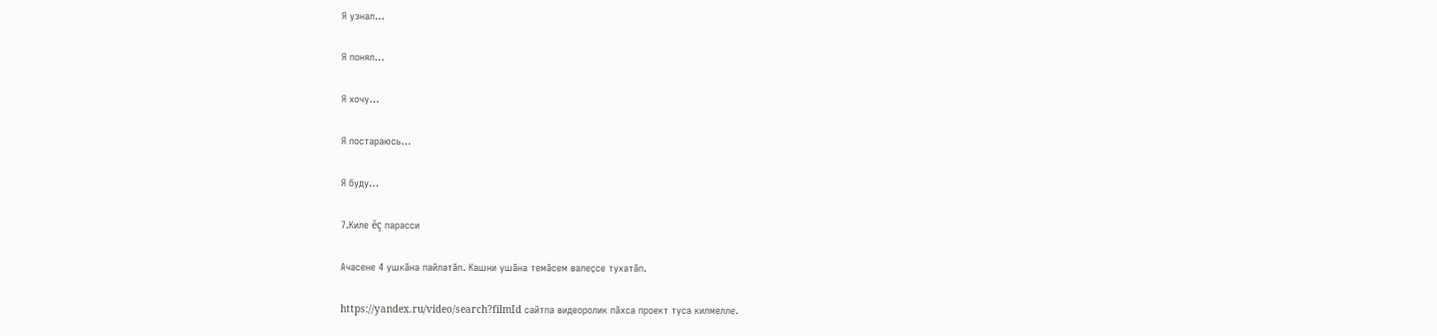Я узнал…

Я понял…

Я хочу…

Я постараюсь…

Я буду…

7.Киле ĕç парасси

Ачасене 4 ушкăна пайлатăп. Кашни ушăна темăсем валеҫсе тухатăп.

https://yandex.ru/video/search?filmId сайтпа видеоролик пăхса проект туса килмелле.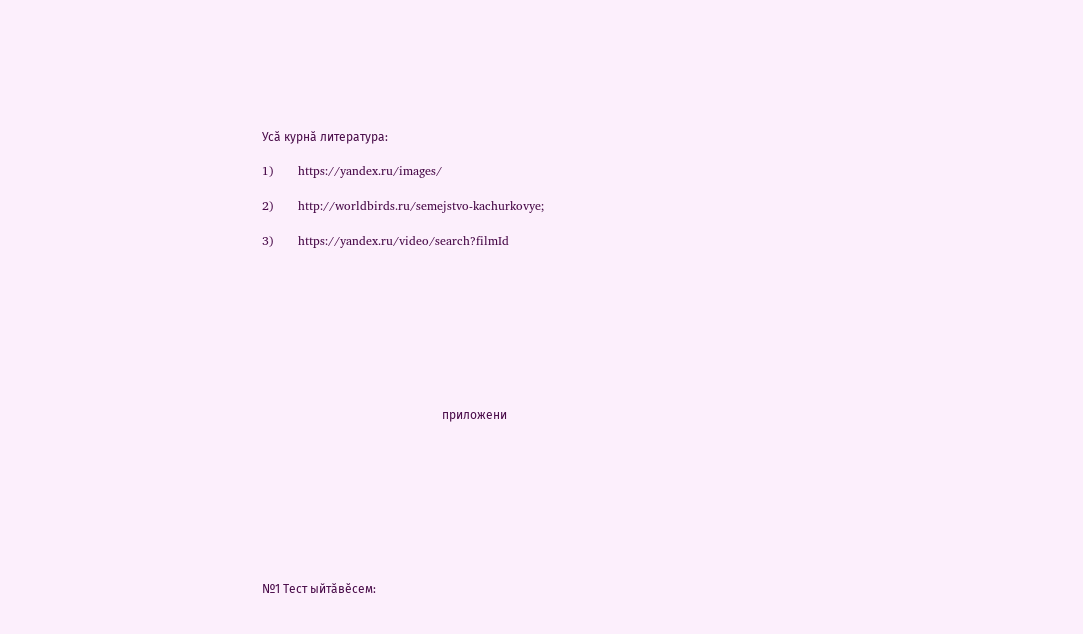Усă курнă литература:

1)      https://yandex.ru/images/

2)      http://worldbirds.ru/semejstvo-kachurkovye;

3)      https://yandex.ru/video/search?filmId









                                                            приложени









№1 Тест ыйтăвĕсем: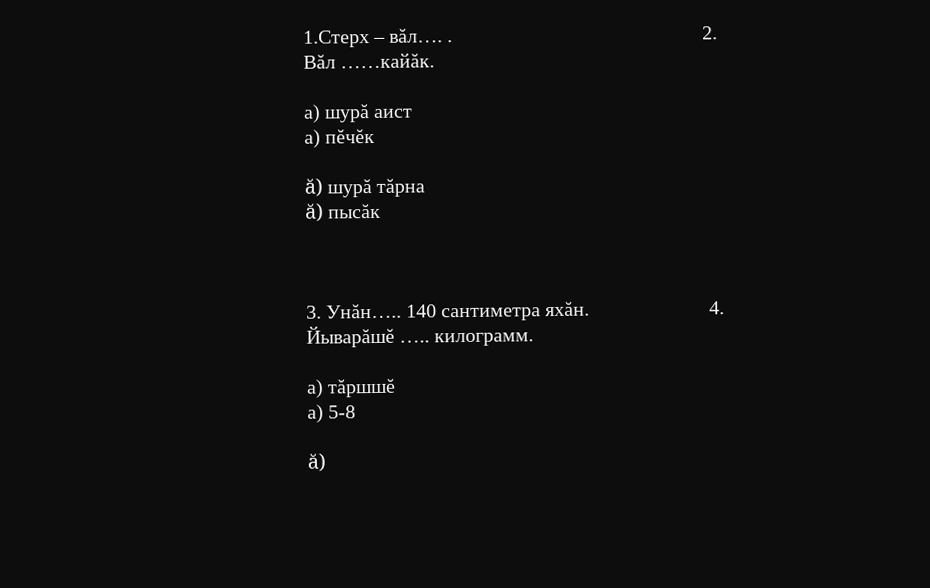1.Стерх – вăл…. .                                                  2. Вăл ……кайăк.

а) шурă аист                                                                     а) пĕчĕк

ă) шурă тăрна                                                                   ă) пысăк



3. Унăн….. 140 сантиметра яхăн.                        4. Йыварăшĕ ….. килограмм.

а) тăршшĕ                                                                         а) 5-8

ă)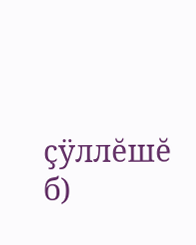çÿллĕшĕ                                                                        б)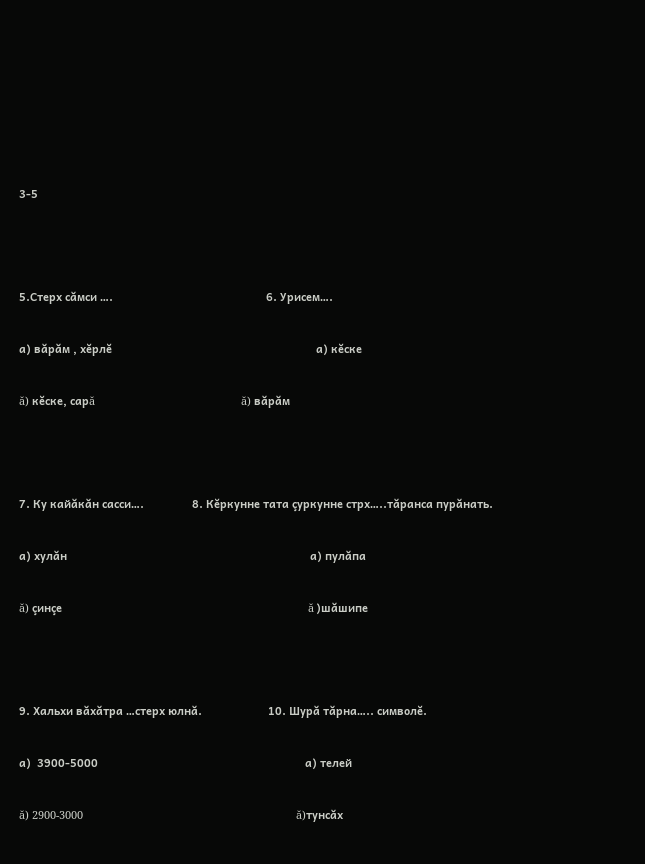3-5



5.Стерх сăмси ….                                                   6. Урисем….

а) вăрăм , хĕрлĕ                                                                    а) кĕске

ă) кĕске, сарă                                                                         ă) вăрăм



7. Ку кайăкăн сасси….                8. Кĕркунне тата çуркунне стрх…..тăранса пурăнать.

а) хулăн                                                                                 а) пулăпа

ă) çинçе                                                                                  ă )шăшипе



9. Хальхи вăхăтра …стерх юлнă.                      10. Шурă тăрна….. символĕ.

а)  3900-5000                                                                     а) телей

ă) 2900-3000                                                                       ă)тунсăх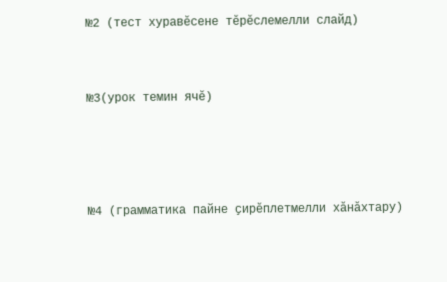№2 (тест хуравĕсене тĕрĕслемелли слайд)



№3(урок темин ячĕ)





№4 (грамматика пайне ҫирĕплетмелли хăнăхтару)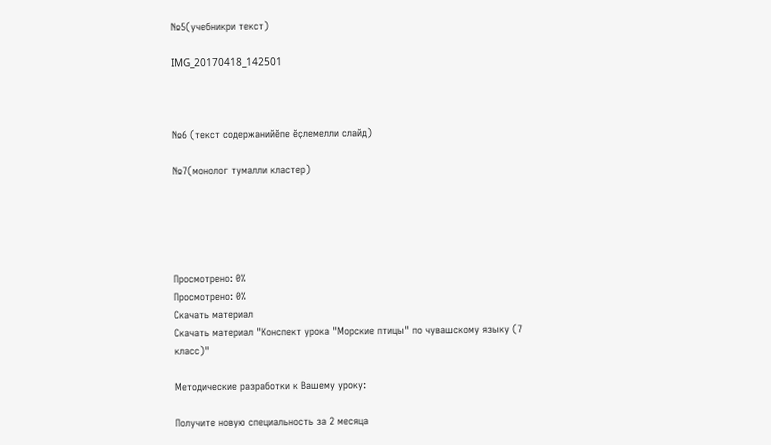№5(учебникри текст)

IMG_20170418_142501



№6 (текст содержанийĕпе ĕҫлемелли слайд)

№7(монолог тумалли кластер)





Просмотрено: 0%
Просмотрено: 0%
Скачать материал
Скачать материал "Конспект урока "Морские птицы" по чувашскому языку (7 класс)"

Методические разработки к Вашему уроку:

Получите новую специальность за 2 месяца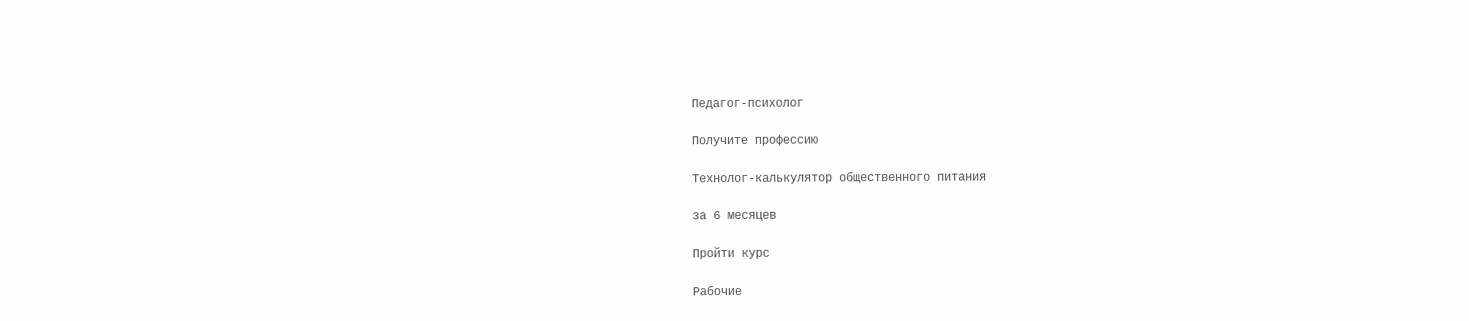Педагог-психолог

Получите профессию

Технолог-калькулятор общественного питания

за 6 месяцев

Пройти курс

Рабочие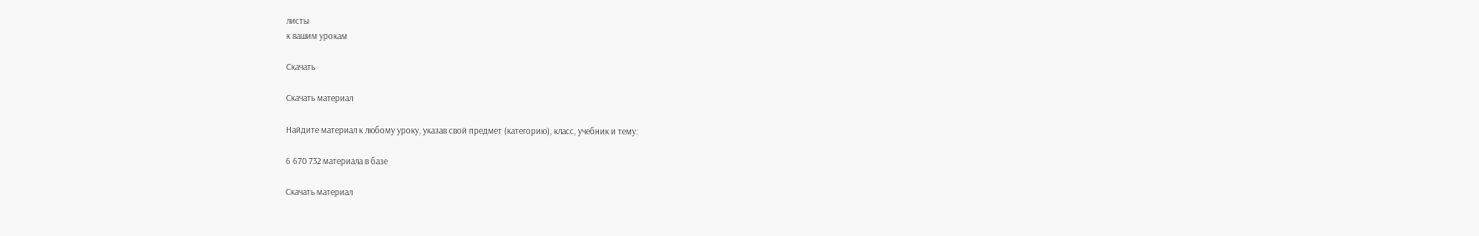листы
к вашим урокам

Скачать

Скачать материал

Найдите материал к любому уроку, указав свой предмет (категорию), класс, учебник и тему:

6 670 732 материала в базе

Скачать материал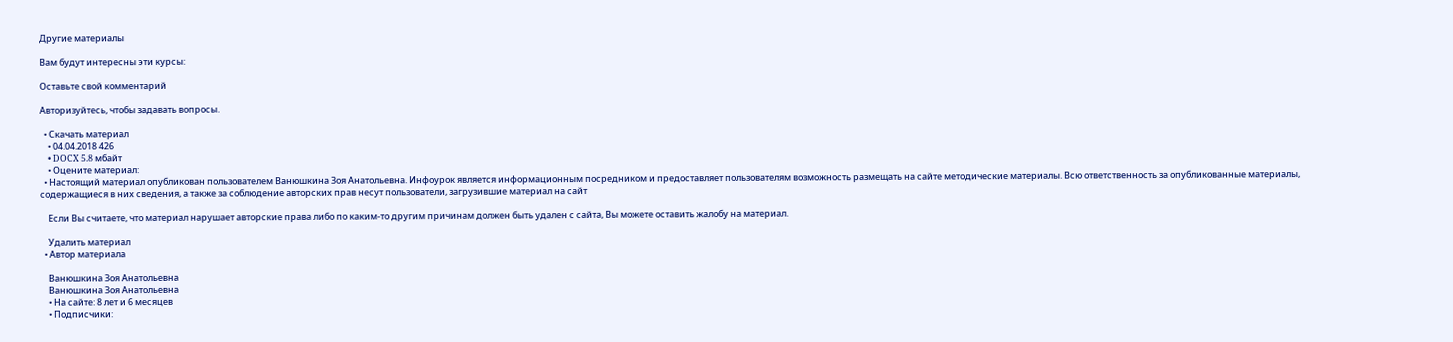Другие материалы

Вам будут интересны эти курсы:

Оставьте свой комментарий

Авторизуйтесь, чтобы задавать вопросы.

  • Скачать материал
    • 04.04.2018 426
    • DOCX 5.8 мбайт
    • Оцените материал:
  • Настоящий материал опубликован пользователем Ванюшкина Зоя Анатольевна. Инфоурок является информационным посредником и предоставляет пользователям возможность размещать на сайте методические материалы. Всю ответственность за опубликованные материалы, содержащиеся в них сведения, а также за соблюдение авторских прав несут пользователи, загрузившие материал на сайт

    Если Вы считаете, что материал нарушает авторские права либо по каким-то другим причинам должен быть удален с сайта, Вы можете оставить жалобу на материал.

    Удалить материал
  • Автор материала

    Ванюшкина Зоя Анатольевна
    Ванюшкина Зоя Анатольевна
    • На сайте: 8 лет и 6 месяцев
    • Подписчики: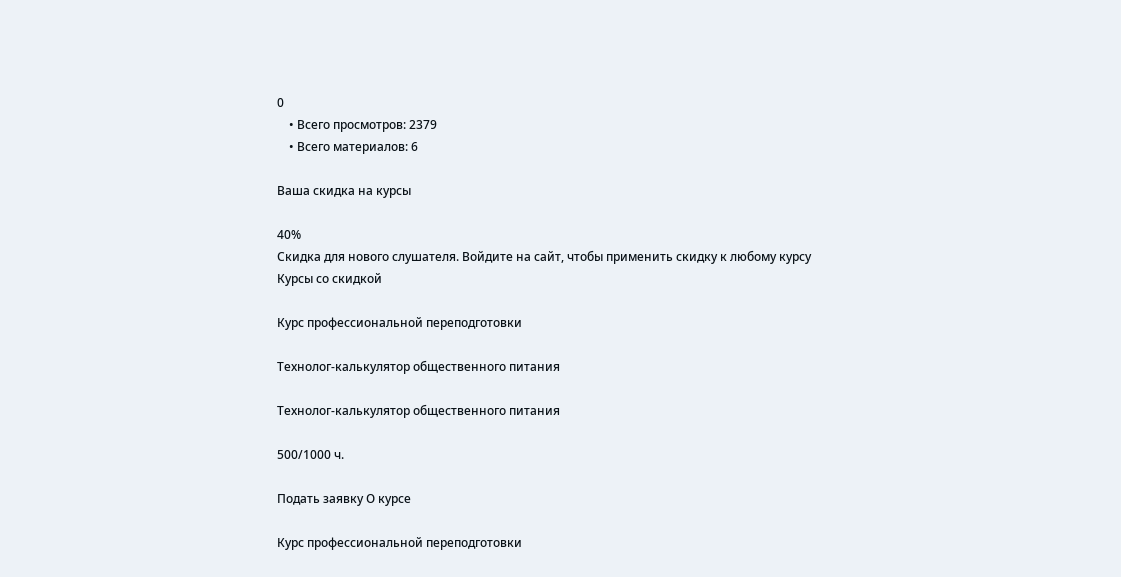0
    • Всего просмотров: 2379
    • Всего материалов: 6

Ваша скидка на курсы

40%
Скидка для нового слушателя. Войдите на сайт, чтобы применить скидку к любому курсу
Курсы со скидкой

Курс профессиональной переподготовки

Технолог-калькулятор общественного питания

Технолог-калькулятор общественного питания

500/1000 ч.

Подать заявку О курсе

Курс профессиональной переподготовки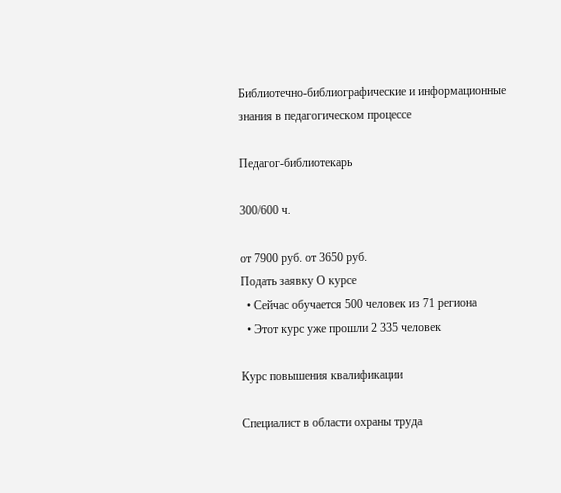Библиотечно-библиографические и информационные знания в педагогическом процессе

Педагог-библиотекарь

300/600 ч.

от 7900 руб. от 3650 руб.
Подать заявку О курсе
  • Сейчас обучается 500 человек из 71 региона
  • Этот курс уже прошли 2 335 человек

Курс повышения квалификации

Специалист в области охраны труда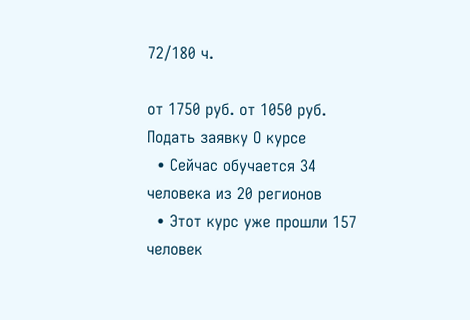72/180 ч.

от 1750 руб. от 1050 руб.
Подать заявку О курсе
  • Сейчас обучается 34 человека из 20 регионов
  • Этот курс уже прошли 157 человек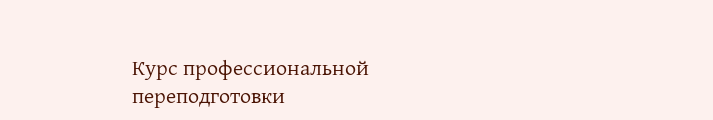Курс профессиональной переподготовки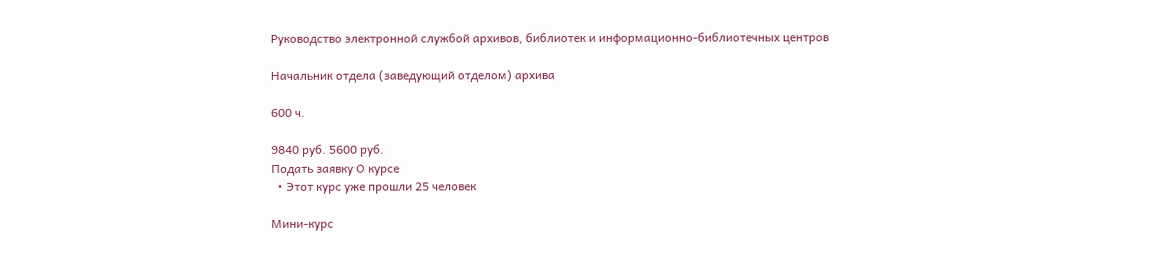Руководство электронной службой архивов, библиотек и информационно-библиотечных центров

Начальник отдела (заведующий отделом) архива

600 ч.

9840 руб. 5600 руб.
Подать заявку О курсе
  • Этот курс уже прошли 25 человек

Мини-курс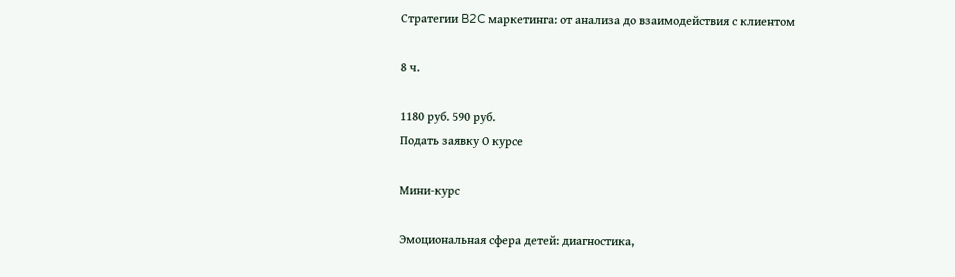Стратегии B2C маркетинга: от анализа до взаимодействия с клиентом

8 ч.

1180 руб. 590 руб.
Подать заявку О курсе

Мини-курс

Эмоциональная сфера детей: диагностика,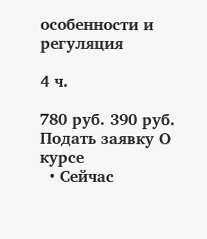особенности и регуляция

4 ч.

780 руб. 390 руб.
Подать заявку О курсе
  • Сейчас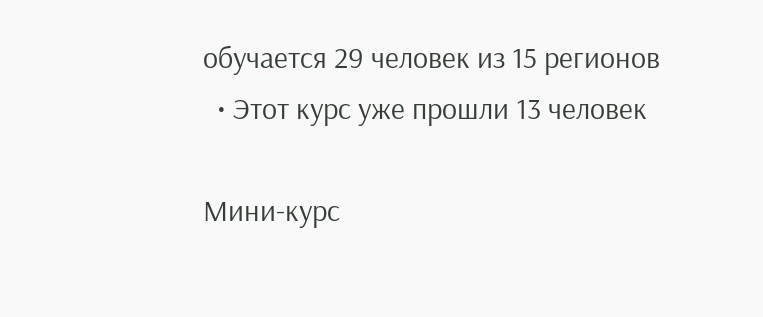обучается 29 человек из 15 регионов
  • Этот курс уже прошли 13 человек

Мини-курс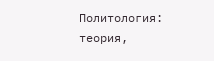Политология: теория,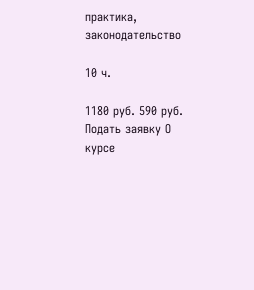практика, законодательство

10 ч.

1180 руб. 590 руб.
Подать заявку О курсе